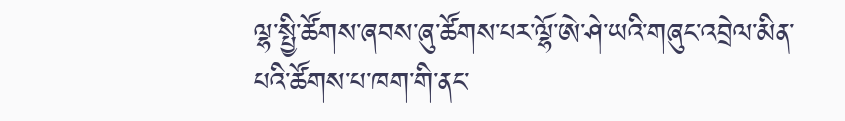ལྷ་སྤྱི་ཚོགས་ཞབས་ཞུ་ཚོགས་པར་ལྷོ་ཨེ་ཤེ་ཡའི་གཞུང་འབྲེལ་མིན་པའི་ཚོགས་པ་ཁག་གི་ནང་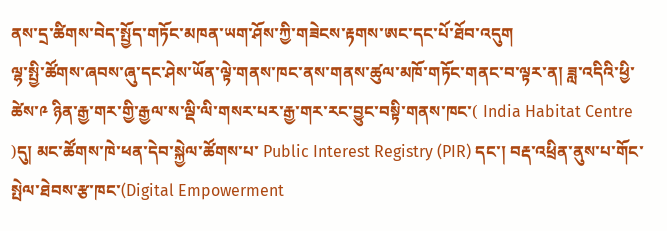ནས་དྲ་ཚིགས་བེད་སྤྱོད་གཏོང་མཁན་ཡག་ཤོས་ཀྱི་གཟེངས་རྟགས་ཨང་དང་པོ་ཐོབ་འདུག
ལྷ་སྤྱི་ཚོགས་ཞབས་ཞུ་དང་ཤེས་ཡོན་ལྟེ་གནས་ཁང་ནས་གནས་ཚུལ་མཁོ་གཏོང་གནང་བ་ལྟར་ན། ཟླ་འདིའི་ཕྱི་ཚེས་༩ ཉིན་རྒྱ་གར་གྱི་རྒྱལ་ས་ལྡི་ལི་གསར་པར་རྒྱ་གར་རང་བྱུང་བསྟི་གནས་ཁང་( India Habitat Centre )དུ། མང་ཚོགས་ཁེ་ཕན་དེབ་སྐྱེལ་ཚོགས་པ་ Public Interest Registry (PIR) དང་། བརྡ་འཕྲིན་ནུས་པ་གོང་སྤེལ་ཐེབས་རྩ་ཁང་(Digital Empowerment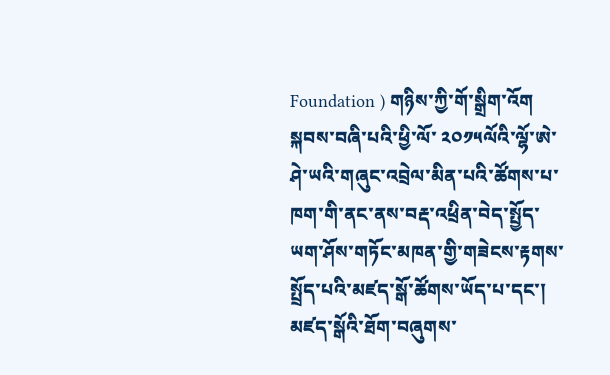Foundation ) གཉིས་ཀྱི་གོ་སྒྲིག་འོག སྐབས་བཞི་པའི་ཕྱི་ལོ་ ༢༠༡༥ལོའི་ལྷོ་ཨེ་ཤེ་ཡའི་གཞུང་འབྲེལ་མིན་པའི་ཚོགས་པ་ཁག་གི་ནང་ནས་བརྡ་འཕྲིན་བེད་སྤྱོད་ཡག་ཤོས་གཏོང་མཁན་གྱི་གཟེངས་རྟགས་སྤྲོད་པའི་མཛད་སྒོ་ཚོགས་ཡོད་པ་དང་། མཛད་སྒོའི་ཐོག་བཞུགས་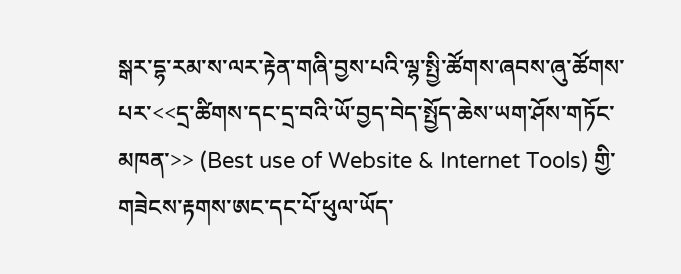སྒར་དྷ་རམ་ས་ལར་རྟེན་གཞི་བྱས་པའི་ལྷ་སྤྱི་ཚོགས་ཞབས་ཞུ་ཚོགས་པར་<<དྲ་ཚིགས་དང་དྲ་བའི་ཡོ་བྱད་བེད་སྤྱོད་ཆེས་ཡག་ཤོས་གཏོང་མཁན་>> (Best use of Website & Internet Tools) གྱི་གཟེངས་རྟགས་ཨང་དང་པོ་ཕུལ་ཡོད་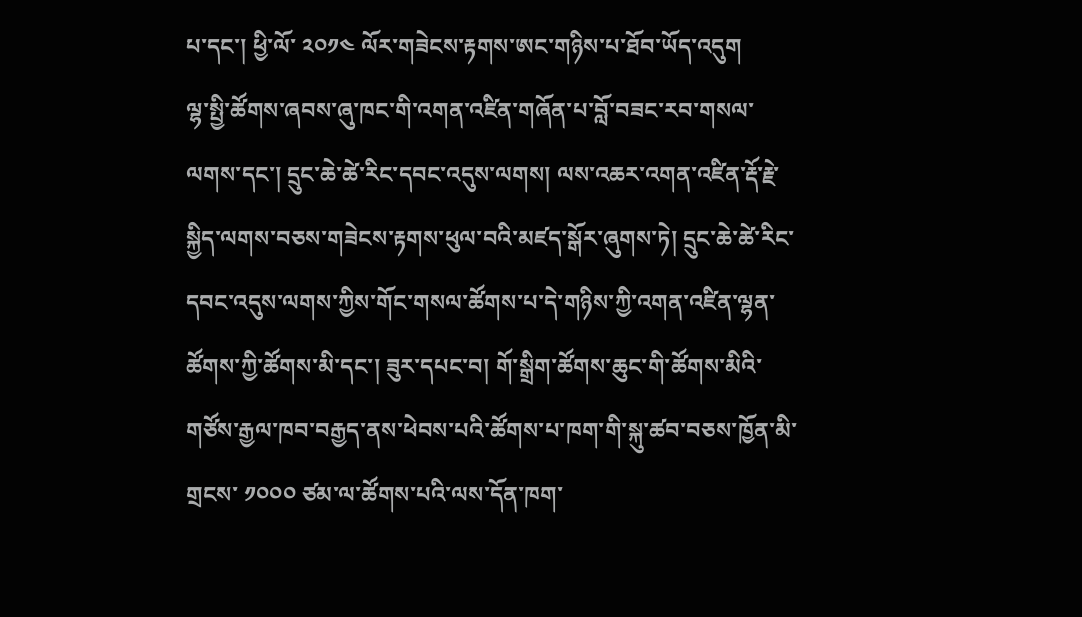པ་དང་། ཕྱི་ལོ་ ༢༠༡༤ ལོར་གཟེངས་རྟགས་ཨང་གཉིས་པ་ཐོབ་ཡོད་འདུག
ལྷ་སྤྱི་ཚོགས་ཞབས་ཞུ་ཁང་གི་འགན་འཛིན་གཞོན་པ་བློ་བཟང་རབ་གསལ་ལགས་དང་། དྲུང་ཆེ་ཚེ་རིང་དབང་འདུས་ལགས། ལས་འཆར་འགན་འཛིན་རྡོ་རྗེ་སྐྱིད་ལགས་བཅས་གཟེངས་རྟགས་ཕུལ་བའི་མཛད་སྒོར་ཞུགས་ཏེ། དྲུང་ཆེ་ཚེ་རིང་དབང་འདུས་ལགས་ཀྱིས་གོང་གསལ་ཚོགས་པ་དེ་གཉིས་ཀྱི་འགན་འཛིན་ལྷན་ཚོགས་ཀྱི་ཚོགས་མི་དང་། ཟུར་དཔང་བ། གོ་སྒྲིག་ཚོགས་ཆུང་གི་ཚོགས་མིའི་གཙོས་རྒྱལ་ཁབ་བརྒྱད་ནས་ཕེབས་པའི་ཚོགས་པ་ཁག་གི་སྐུ་ཚབ་བཅས་ཁྱོན་མི་གྲངས་ ༡༠༠༠ ཙམ་ལ་ཚོགས་པའི་ལས་དོན་ཁག་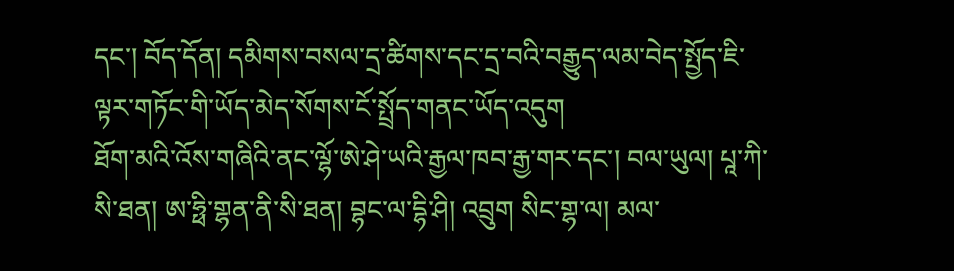དང་། བོད་དོན། དམིགས་བསལ་དྲ་ཚིགས་དང་དྲ་བའི་བརྒྱུད་ལམ་བེད་སྤྱོད་ཇི་ལྟར་གཏོང་གི་ཡོད་མེད་སོགས་ངོ་སྤྲོད་གནང་ཡོད་འདུག
ཐོག་མའི་འོས་གཞིའི་ནང་ལྷོ་ཨེ་ཤེ་ཡའི་རྒྱལ་ཁབ་རྒྱ་གར་དང་། བལ་ཡུལ། པཱ་ཀི་སི་ཐན། ཨ་ཧྥི་གྷན་ནི་སི་ཐན། བྷང་ལ་དྷི་ཤི། འབྲུག སིང་གྷ་ལ། མལ་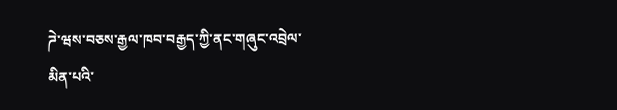ཌེ་ཝས་བཅས་རྒྱལ་ཁབ་བརྒྱད་ཀྱི་ནང་གཞུང་འབྲེལ་མིན་པའི་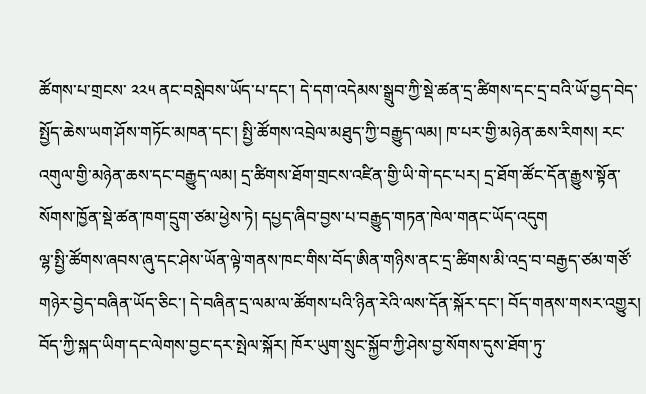ཚོགས་པ་གྲངས་ ༢༢༥ ནང་བསླེབས་ཡོད་པ་དང་། དེ་དག་འདེམས་སྒྲུབ་ཀྱི་སྡེ་ཚན་དྲ་ཚིགས་དང་དྲ་བའི་ཡོ་བྱད་བེད་སྤྱོད་ཆེས་ཡག་ཤོས་གཏོང་མཁན་དང་། སྤྱི་ཚོགས་འབྲེལ་མཐུད་ཀྱི་བརྒྱུད་ལམ། ཁ་པར་གྱི་མཉེན་ཆས་རིགས། རང་འགུལ་གྱི་མཉེན་ཆས་དང་བརྒྱུད་ལམ། དྲ་ཚིགས་ཐོག་གྲངས་འཛིན་གྱི་ཡི་གེ་དང་པར། དྲ་ཐོག་ཚོང་དོན་རྒྱུས་སྟོན་སོགས་ཁྱོན་སྡེ་ཚན་ཁག་དྲུག་ཙམ་ཕྱེས་ཏེ། དཔྱད་ཞིབ་བྱས་པ་བརྒྱུད་གཏན་ཁེལ་གནང་ཡོད་འདུག
ལྷ་སྤྱི་ཚོགས་ཞབས་ཞུ་དང་ཤེས་ཡོན་ལྟེ་གནས་ཁང་གིས་བོད་ཨིན་གཉིས་ནང་དྲ་ཚིགས་མི་འདྲ་བ་བརྒྱད་ཙམ་གཙོ་གཉེར་བྱེད་བཞིན་ཡོད་ཅིང་། དེ་བཞིན་དྲ་ལམ་ལ་ཚོགས་པའི་ཉིན་རེའི་ལས་དོན་སྐོར་དང་། བོད་གནས་གསར་འགྱུར། བོད་ཀྱི་སྐད་ཡིག་དང་ལེགས་བྱང་དར་སྤེལ་སྐོར། ཁོར་ཡུག་སྲུང་སྐྱོབ་ཀྱི་ཤེས་བྱ་སོགས་དུས་ཐོག་ཏུ་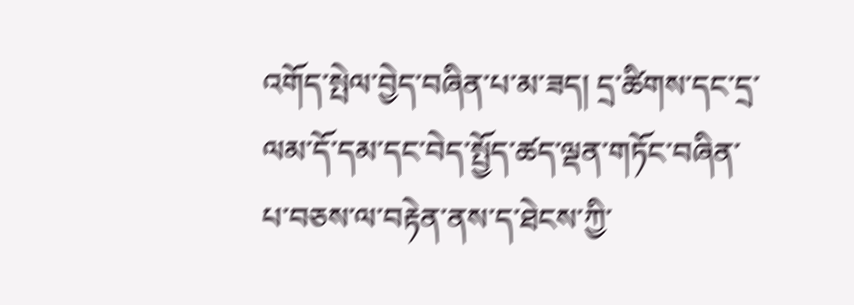འགོད་སྤེལ་བྱེད་བཞིན་པ་མ་ཟད། དྲ་ཚིགས་དང་དྲ་ལམ་དོ་དམ་དང་བེད་སྤྱོད་ཚད་ལྡན་གཏོང་བཞིན་པ་བཅས་ལ་བརྟེན་ནས་ད་ཐེངས་ཀྱི་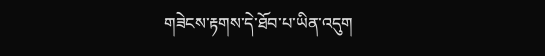གཟེངས་རྟགས་དེ་ཐོབ་པ་ཡིན་འདུག